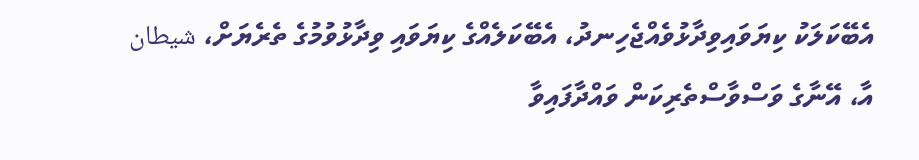އެބޭކަލަކު ކިޔަވައިވިދާޅުވެއްޖެހިނދު، އެބޭކަލެއްގެ ކިޔަވައި ވިދާޅުވުމުގެ ތެރެޔަށް، شيطان އާ، އޭނާގެ ވަސްވާސްތެރިކަން ވައްދާފައިވާ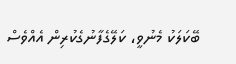ބޭކަލަކު މެނުވީ، ކަލޭގެފާނުގެކުރިން އެއްވެސް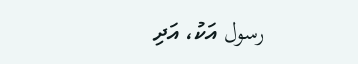رسول އަކު، އަދި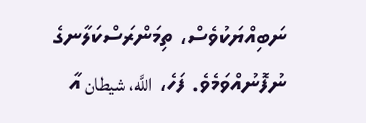ނަބިއްޔަކުވެސް، ތިމަންރަސްކަލާނގެ ނުފޮނުއްވަމެވެ. ފަހެ، اللَّه، شيطان އާ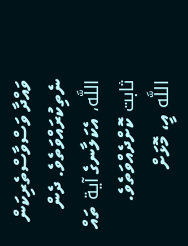ވައްދާ ވަސްވާސްތެރިކަން ނެތިކުރައްވަތެވެ. ދެން اللَّه، އެކަލާނގެ آية ތައް ثابت ކޮށްދެއްވަތެވެ. اللَّه އީ، މޮޅަށް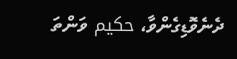ދެނެވޮޑިގެންވާ، حكيم ވަންތަ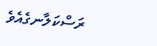ރަސްކަލާނގެއެވެ